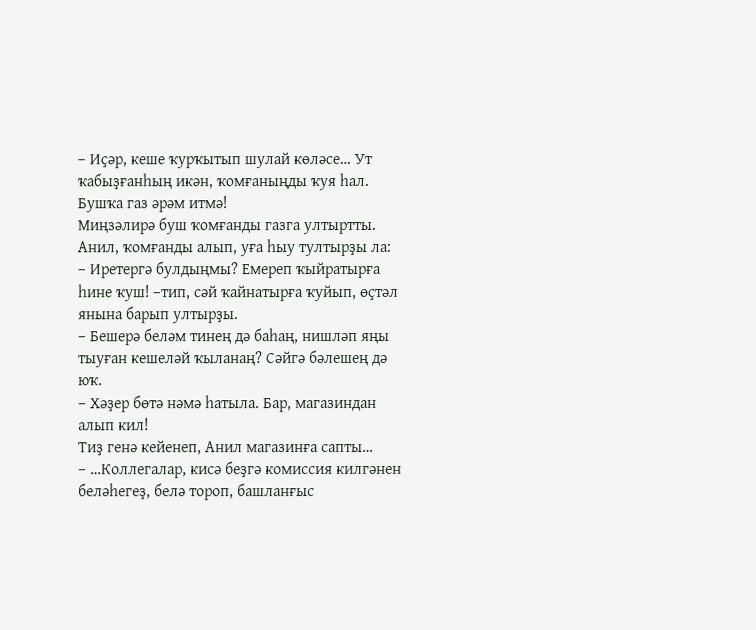– Иҫәр, кеше ҡурҡытып шулай көләсе… Ут ҡабыҙғанһың икән, ҡомғаныңды ҡуя һал. Бушҡа газ әрәм итмә!
Миңзәлирә буш ҡомғанды газга ултыртты. Анил, ҡомғанды алып, уға һыу тултырҙы ла:
– Иретергә булдыңмы? Емереп ҡыйратырға һине ҡуш! –тип, сәй ҡайнатырға ҡуйып, өҫтәл янына барып ултырҙы.
– Бешерә беләм тинең дә баһаң, нишләп яңы тыуған кешеләй ҡыланаң? Сәйгә бәлешең дә юҡ.
– Хәҙер бөтә нәмә һатыла. Бар, магазиндан алып кил!
Тиҙ генә кейенеп, Анил магазинға сапты…
– …Коллегалар, кисә беҙгә комиссия килгәнен беләһегеҙ, белә тороп, башланғыс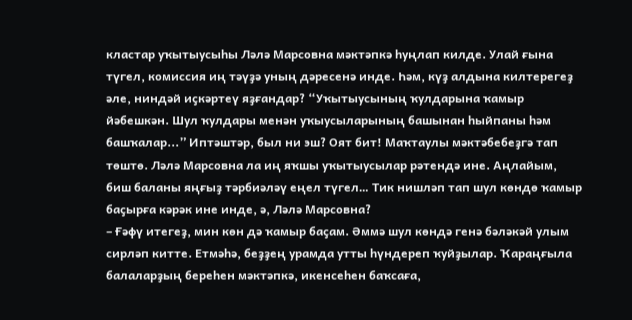кластар уҡытыусыһы Ләлә Марсовна мәктәпкә һуңлап килде. Улай ғына түгел, комиссия иң тәүҙә уның дәресенә инде. Һәм, күҙ алдына килтерегеҙ әле, ниндәй иҫкәртеү яҙғандар? “Уҡытыусының ҡулдарына ҡамыр йәбешкән. Шул ҡулдары менән уҡыусыларының башынан һыйпаны һәм башҡалар...” Иптәштәр, был ни эш? Оят бит! Маҡтаулы мәктәбебеҙгә тап төштө. Ләлә Марсовна ла иң яҡшы уҡытыусылар рәтендә ине. Аңлайым, биш баланы яңғыҙ тәрбиәләү еңел түгел… Тик нишләп тап шул көндө ҡамыр баҫырға кәрәк ине инде, ә, Ләлә Марсовна?
– Ғәфү итегеҙ, мин көн дә ҡамыр баҫам. Әммә шул көндә генә бәләкәй улым сирләп китте. Етмәһә, беҙҙең урамда утты һүндереп ҡуйҙылар. Ҡараңғыла балаларҙың береһен мәктәпкә, икенсеһен баҡсаға,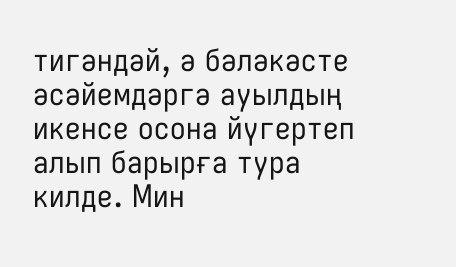тигәндәй, ә бәләкәсте әсәйемдәргә ауылдың икенсе осона йүгертеп алып барырға тура килде. Мин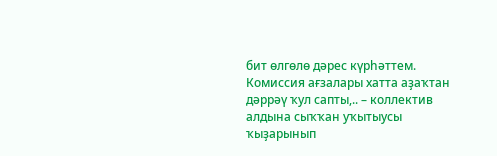бит өлгөлө дәрес күрһәттем. Комиссия ағзалары хатта аҙаҡтан дәррәү ҡул сапты,.. – коллектив алдына сыҡҡан уҡытыусы ҡыҙарынып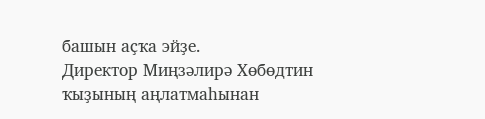башын аҫҡа эйҙе.
Директор Миңзәлирә Хөбөдтин ҡыҙының аңлатмаһынан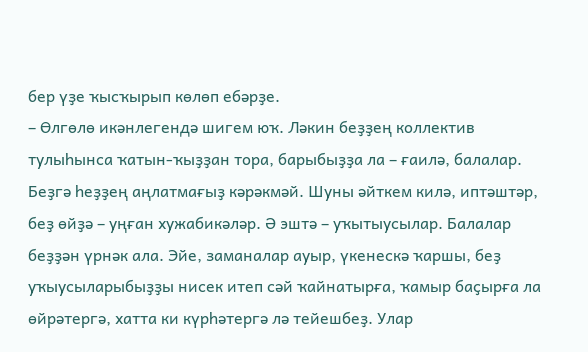бер үҙе ҡысҡырып көлөп ебәрҙе.
– Өлгөлө икәнлегендә шигем юҡ. Ләкин беҙҙең коллектив тулыһынса ҡатын-ҡыҙҙан тора, барыбыҙҙа ла – ғаилә, балалар. Беҙгә һеҙҙең аңлатмағыҙ кәрәкмәй. Шуны әйткем килә, иптәштәр, беҙ өйҙә – уңған хужабикәләр. Ә эштә – уҡытыусылар. Балалар беҙҙән үрнәк ала. Эйе, заманалар ауыр, үкенескә ҡаршы, беҙ уҡыусыларыбыҙҙы нисек итеп сәй ҡайнатырға, ҡамыр баҫырға ла өйрәтергә, хатта ки күрһәтергә лә тейешбеҙ. Улар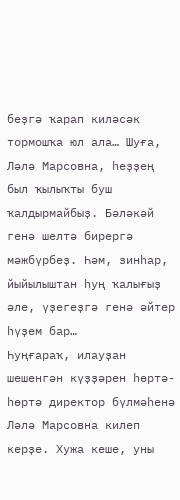беҙгә ҡарап киләсәк тормошҡа юл ала… Шуға, Ләлә Марсовна, һеҙҙең был ҡылыҡты буш ҡалдырмайбыҙ. Бәләкәй генә шелтә бирергә мәжбүрбеҙ. Һәм, зинһар, йыйылыштан һуң ҡалығыҙ әле, үҙегеҙгә генә әйтер һүҙем бар…
Һуңғараҡ, илауҙан шешенгән күҙҙәрен һөртә-һөртә директор бүлмәһенә Ләлә Марсовна килеп керҙе. Хужа кеше, уны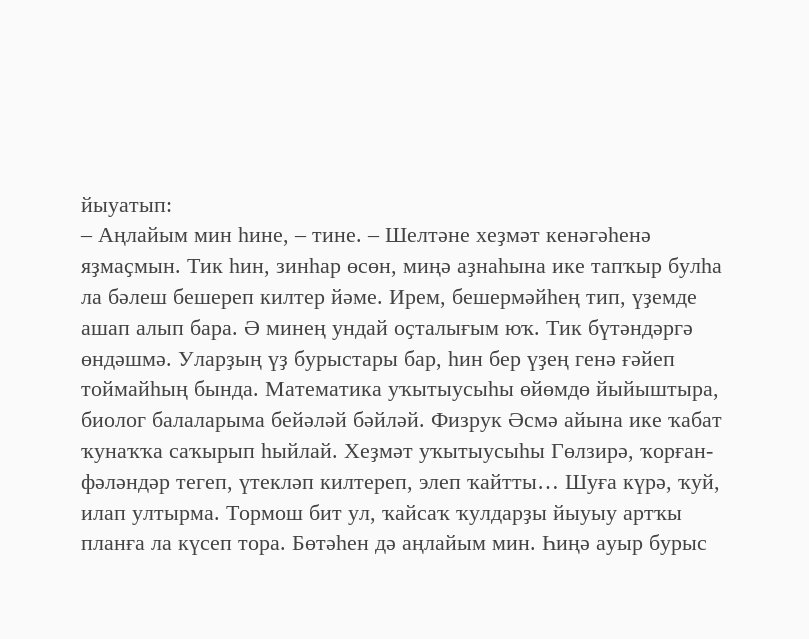йыуатып:
– Аңлайым мин һине, – тине. – Шелтәне хеҙмәт кенәгәһенә яҙмаҫмын. Тик һин, зинһар өсөн, миңә аҙнаһына ике тапҡыр булһа ла бәлеш бешереп килтер йәме. Ирем, бешермәйһең тип, үҙемде ашап алып бара. Ә минең ундай оҫталығым юҡ. Тик бүтәндәргә өндәшмә. Уларҙың үҙ бурыстары бар, һин бер үҙең генә ғәйеп тоймайһың бында. Математика уҡытыусыһы өйөмдө йыйыштыра, биолог балаларыма бейәләй бәйләй. Физрук Әсмә айына ике ҡабат ҡунаҡҡа саҡырып һыйлай. Хеҙмәт уҡытыусыһы Гөлзирә, ҡорған-фәләндәр тегеп, үтекләп килтереп, элеп ҡайтты… Шуға күрә, ҡуй, илап ултырма. Тормош бит ул, ҡайсаҡ ҡулдарҙы йыуыу артҡы планға ла күсеп тора. Бөтәһен дә аңлайым мин. Һиңә ауыр бурыс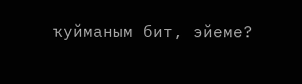ҡуйманым бит, эйеме?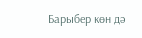Барыбер көн дә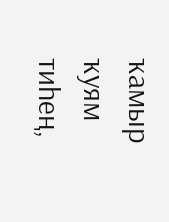ҡамыр ҡуям тиһең,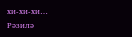хи-хи-хи…
Рәзилә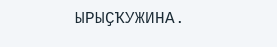ЫРЫҪҠУЖИНА.